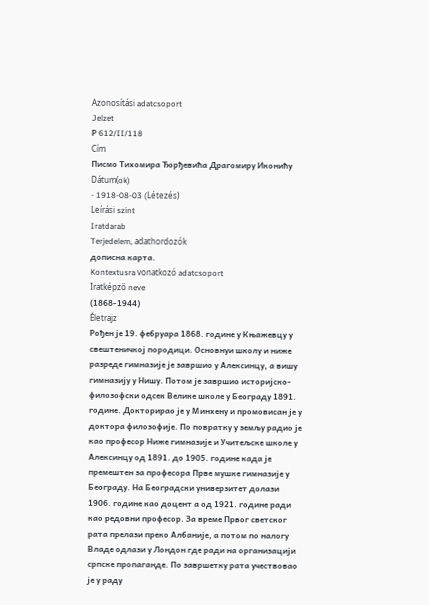Azonosítási adatcsoport
Jelzet
Р 612/II/118
Cím
Писмо Тихомира Ђорђевића Драгомиру Иконићу
Dátum(ok)
- 1918-08-03 (Létezés)
Leírási szint
Iratdarab
Terjedelem, adathordozók
дописна карта.
Kontextusra vonatkozó adatcsoport
Iratképző neve
(1868-1944)
Életrajz
Рођен је 19. фебруара 1868. године у Књажевцу у свештеничкој породици. Основнуи школу и ниже разреде гимназије је завршио у Алексинцу, а вишу гимназију у Нишу. Потом је завршио историјско-филозофски одсек Велике школе у Београду 1891. године. Докторирао је у Минхену и промовисан је у доктора филозофије. По повратку у земљу радио је као професор Ниже гимназије и Учитељске школе у Алексинцу од 1891. до 1905. године када је премештен за професора Прве мушке гимназије у Београду. На Београдски универзитет долази 1906. године као доцент а од 1921. године ради као редовни професор. За време Првог светског рата прелази преко Албаније, а потом по налогу Владе одлази у Лондон где ради на организацији српске пропаганде. По завршетку рата учествовао је у раду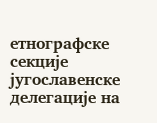етнографске секције југославенске делегације на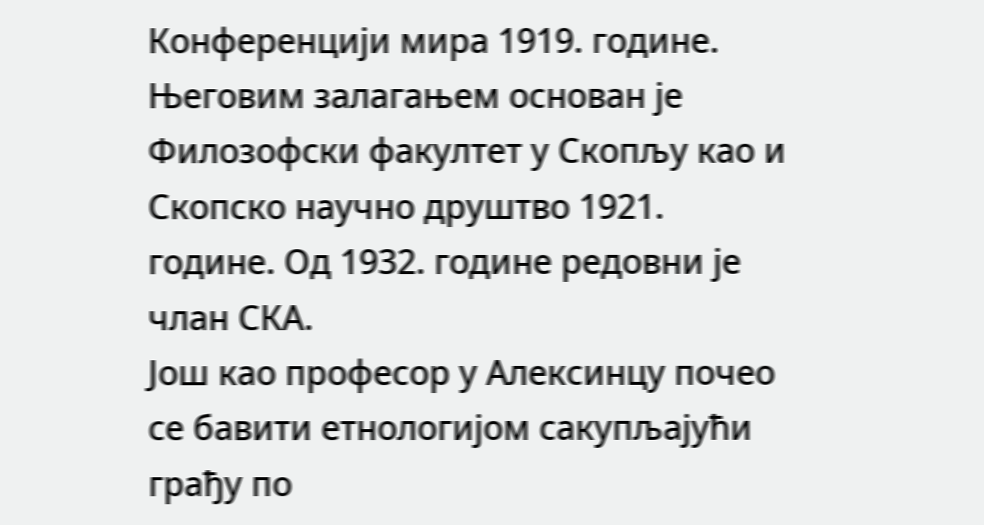Конференцији мира 1919. године. Његовим залагањем основан је Филозофски факултет у Скопљу као и Скопско научно друштво 1921. године. Од 1932. године редовни је члан СКА.
Још као професор у Алексинцу почео се бавити етнологијом сакупљајући грађу по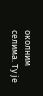околним селима. Ту је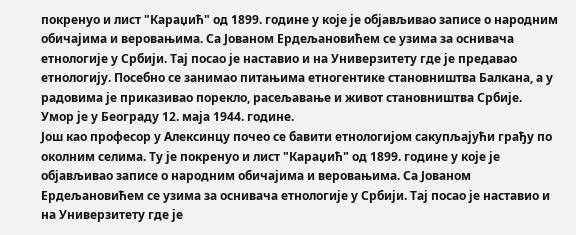покренуо и лист "Караџић" од 1899. године у које је објављивао записе о народним обичајима и веровањима. Са Јованом Ердељановићем се узима за оснивача етнологије у Србији. Тај посао је наставио и на Универзитету где је предавао етнологију. Посебно се занимао питањима етногентике становништва Балкана, а у радовима је приказивао порекло, расељавање и живот становништва Србије.
Умор је у Београду 12. маја 1944. године.
Још као професор у Алексинцу почео се бавити етнологијом сакупљајући грађу по околним селима. Ту је покренуо и лист "Караџић" од 1899. године у које је објављивао записе о народним обичајима и веровањима. Са Јованом Ердељановићем се узима за оснивача етнологије у Србији. Тај посао је наставио и на Универзитету где је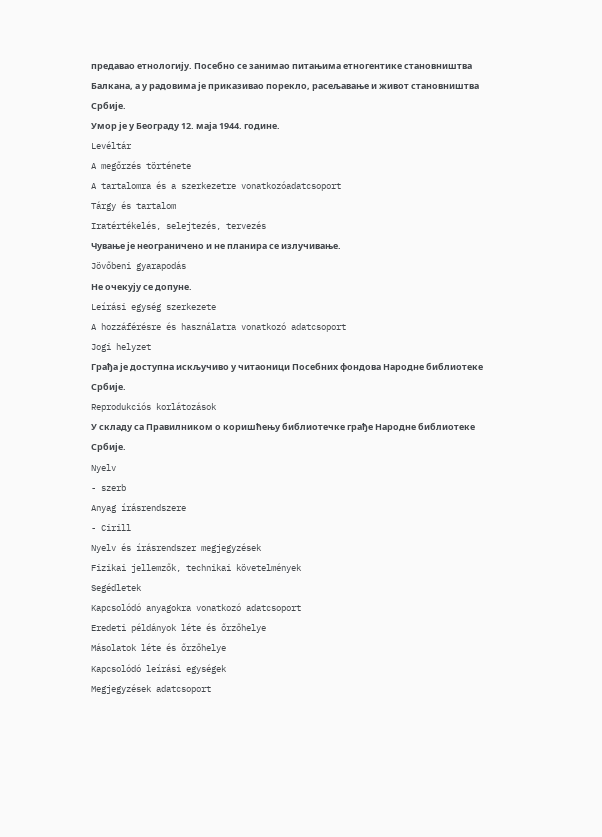предавао етнологију. Посебно се занимао питањима етногентике становништва Балкана, а у радовима је приказивао порекло, расељавање и живот становништва Србије.
Умор је у Београду 12. маја 1944. године.
Levéltár
A megőrzés története
A tartalomra és a szerkezetre vonatkozóadatcsoport
Tárgy és tartalom
Iratértékelés, selejtezés, tervezés
Чување је неограничено и не планира се излучивање.
Jövőbeni gyarapodás
Не очекују се допуне.
Leírási egység szerkezete
A hozzáférésre és használatra vonatkozó adatcsoport
Jogi helyzet
Грађа је доступна искључиво у читаоници Посебних фондова Народне библиотеке Србије.
Reprodukciós korlátozások
У складу са Правилником о коришћењу библиотечке грађе Народне библиотеке Србије.
Nyelv
- szerb
Anyag írásrendszere
- Cirill
Nyelv és írásrendszer megjegyzések
Fizikai jellemzők, technikai követelmények
Segédletek
Kapcsolódó anyagokra vonatkozó adatcsoport
Eredeti példányok léte és őrzőhelye
Másolatok léte és őrzőhelye
Kapcsolódó leírási egységek
Megjegyzések adatcsoport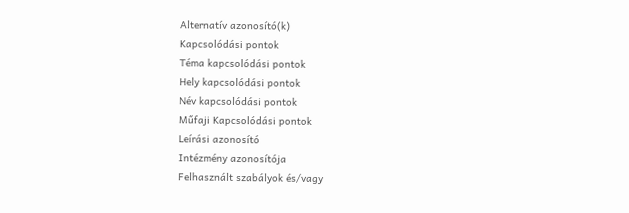Alternatív azonosító(k)
Kapcsolódási pontok
Téma kapcsolódási pontok
Hely kapcsolódási pontok
Név kapcsolódási pontok
Műfaji Kapcsolódási pontok
Leírási azonosító
Intézmény azonosítója
Felhasznált szabályok és/vagy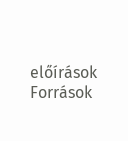előírások
Források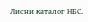Лисни каталог НБС.